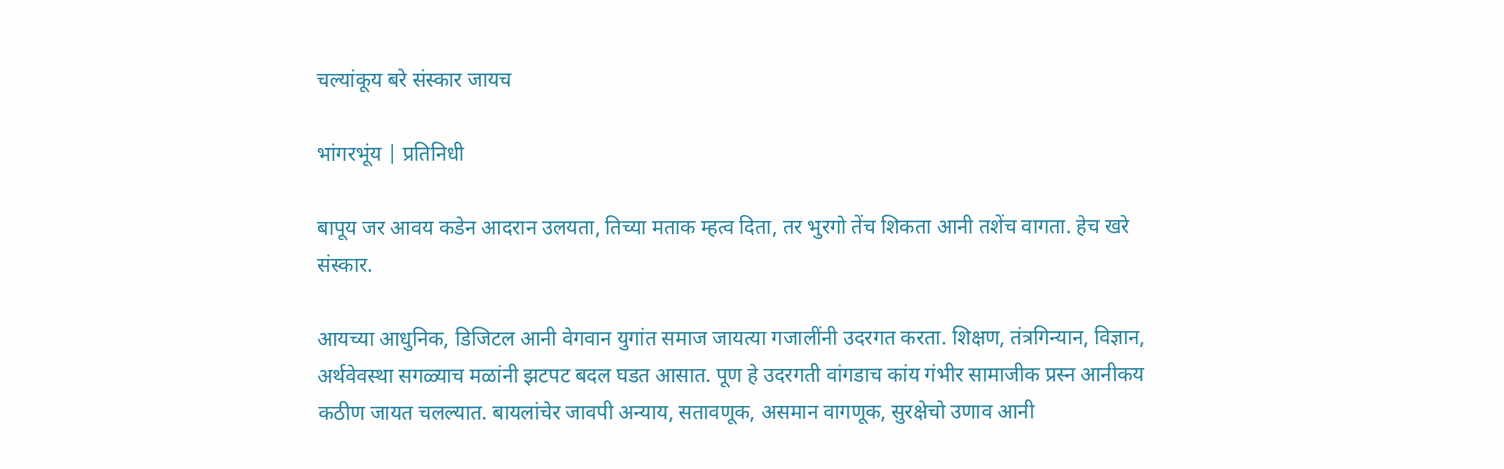चल्यांकूय बरे संस्कार जायच

भांगरभूंय | प्रतिनिधी

बापूय जर आवय कडेन आदरान उलयता, तिच्या मताक म्हत्व दिता, तर भुरगो तेंच शिकता आनी तशेंच वागता. हेच खरे संस्कार.

आयच्या आधुनिक, डिजिटल आनी वेगवान युगांत समाज जायत्या गजालींनी उदरगत करता. शिक्षण, तंत्रगिन्यान, विज्ञान, अर्थवेवस्था सगळ्याच मळांनी झटपट बदल घडत आसात. पूण हे उदरगती वांगडाच कांय गंभीर सामाजीक प्रस्न आनीकय कठीण जायत चलल्यात. बायलांचेर जावपी अन्याय, सतावणूक, असमान वागणूक, सुरक्षेचो उणाव आनी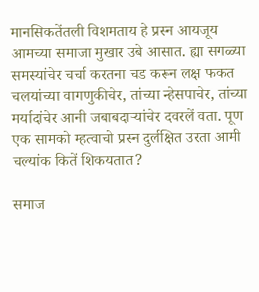मानसिकतेंतली विशमताय हे प्रस्न आयजूय आमच्या समाजा मुखार उबे आसात. ह्या सगळ्या समस्यांचेर चर्चा करतना चड करून लक्ष फकत चलयांच्या वागणुकीचेर, तांच्या न्हेसपाचेर, तांच्या मर्यादांचेर आनी जबाबदार्‍यांचेर दवरलें वता. पूण एक सामको म्हत्वाचो प्रस्न दुर्लक्षित उरता आमी चल्यांक कितें शिकयतात?

समाज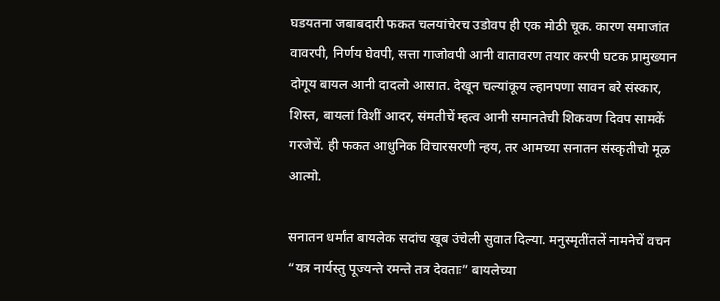घडयतना जबाबदारी फकत चलयांचेरच उडोवप ही एक मोठी चूक. कारण समाजांत वावरपी, निर्णय घेवपी, सत्ता गाजोवपी आनी वातावरण तयार करपी घटक प्रामुख्यान दोगूय बायल आनी दादलो आसात. देखून चल्यांकूय ल्हानपणा सावन बरे संस्कार, शिस्त, बायलां विशीं आदर, संमतीचें म्हत्व आनी समानतेची शिकवण दिवप सामकें गरजेचें. ही फकत आधुनिक विचारसरणी न्हय, तर आमच्या सनातन संस्कृतीचो मूळ आत्मो.

सनातन धर्मांत बायलेक सदांच खूब उंचेली सुवात दिल्या. मनुस्मृतींतलें नामनेचें वचन “यत्र नार्यस्तु पूज्यन्ते रमन्ते तत्र देवताः” बायलेच्या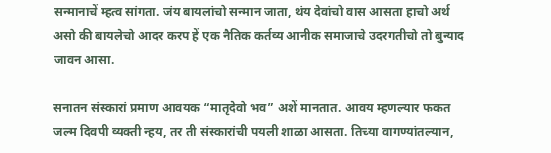सन्मानाचें म्हत्व सांगता. जंय बायलांचो सन्मान जाता, थंय देवांचो वास आसता हाचो अर्थ असो की बायलेचो आदर करप हें एक नैतिक कर्तव्य आनीक समाजाचे उदरगतीचो तो बुन्याद जावन आसा.

सनातन संस्कारां प्रमाण आवयक “मातृदेवो भव” अशें मानतात. आवय म्हणल्यार फकत जल्म दिवपी व्यक्ती न्हय, तर ती संस्कारांची पयली शाळा आसता. तिच्या वागण्यांतल्यान,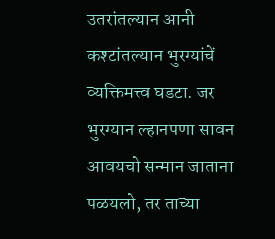उतरांतल्यान आनी कश्टांतल्यान भुरग्यांचें व्यक्तिमत्त्व घडटा. जर भुरग्यान ल्हानपणा सावन आवयचो सन्मान जाताना पळयलो, तर ताच्या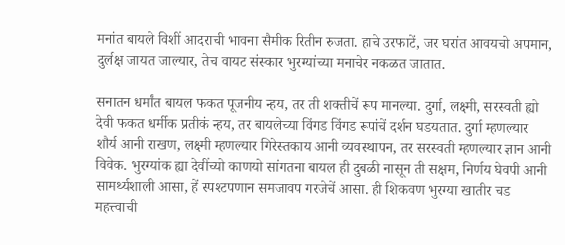मनांत बायले विशीं आदराची भावना सैमीक रितीन रुजता. हाचे उरफाटें, जर घरांत आवयचो अपमान, दुर्लक्ष जायत जाल्यार, तेच वायट संस्कार भुरग्यांच्या मनाचेर नकळत जातात.

सनातन धर्मांत बायल फकत पूजनीय न्हय, तर ती शक्तीचें रूप मानल्या. दुर्गा, लक्ष्मी, सरस्वती ह्यो देवी फकत धर्मीक प्रतीकं न्हय, तर बायलेच्या विंगड विंगड रूपांचें दर्शन घडयतात. दुर्गा म्हणल्यार शौर्य आनी राखण, लक्ष्मी म्हणल्यार गिरेस्तकाय आनी व्यवस्थापन, तर सरस्वती म्हणल्यार ज्ञान आनी विवेक. भुरग्यांक ह्या देवींच्यो काणयो सांगतना बायल ही दुबळी नासून ती सक्षम, निर्णय घेवपी आनी सामर्थ्यशाली आसा, हें स्पश्टपणान समजावप गरजेचें आसा. ही शिकवण भुरग्या खातीर चड महत्त्वाची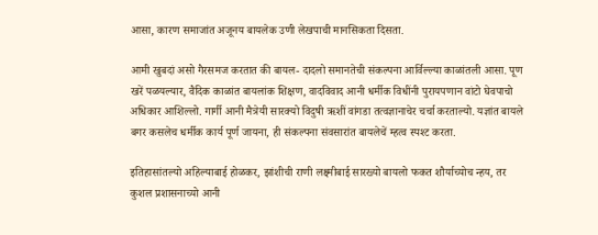आसा, कारण समाजांत अजूनय बायलेक उणी लेखपाची मानसिकता दिसता.

आमी खुबदां असो गैरसमज करतात की बायल- दादलो समानतेची संकल्पना आर्विल्ल्या काळांतली आसा. पूण खरें पळयल्यार, वैदिक काळांत बायलांक शिक्षण, वादविवाद आनी धर्मीक विधींनी पुरायपणान वांटो घेवपाचो अधिकार आशिल्लो. गार्गी आनी मैत्रेयी सारक्यो विदुषी ऋशीं वांगडा तत्वज्ञानाचेर चर्चा करताल्यो. यज्ञांत बायले बगर कसलेच धर्मीक कार्य पूर्ण जायना, ही संकल्पना संवसारांत बायलेचें म्हत्व स्पश्ट करता.

इतिहासांतल्यो अहिल्याबाई होळकर, झांशीची राणी लक्ष्मीबाई सारख्यो बायलो फकत शौर्याच्योच न्हय, तर कुशल प्रशासनाच्यो आनी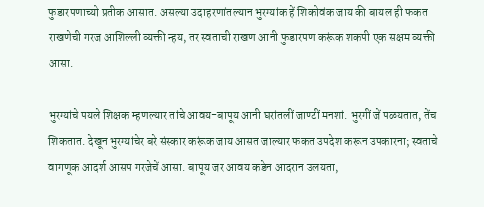फुडारपणाच्यो प्रतीक आसात. असल्या उदाहरणांतल्यान भुरग्यांक हें शिकोवंक जाय की बायल ही फकत राखणेची गरज आशिल्ली व्यक्ती न्हय, तर स्वताची राखण आनी फुडारपण करूंक शकपी एक सक्षम व्यक्ती आसा.

भुरग्यांचे पयले शिक्षक म्हणल्यार तांचे आवय-बापूय आनी घरांतलीं जाण्टीं मनशां. भुरगीं जें पळयतात, तेंच शिकतात. देखून भुरग्यांचेर बरे संस्कार करूंक जाय आसत जाल्यार फकत उपदेश करून उपकारना; स्वताचे वागणूक आदर्श आसप गरजेचें आसा. बापूय जर आवय कडेन आदरान उलयता,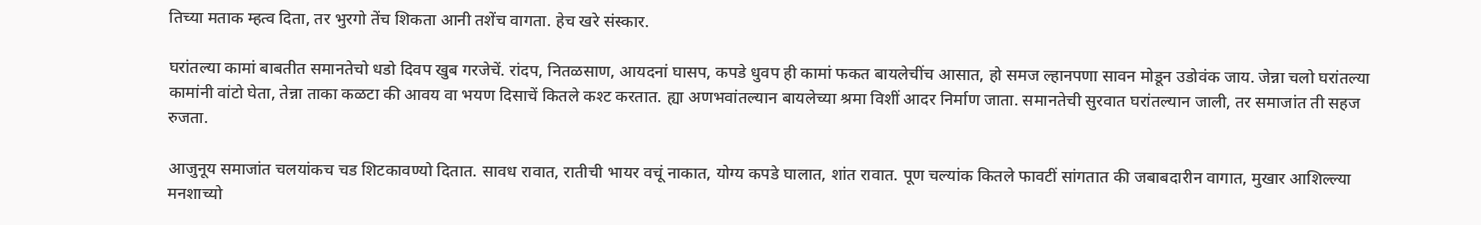तिच्या मताक म्हत्व दिता, तर भुरगो तेंच शिकता आनी तशेंच वागता. हेच खरे संस्कार.

घरांतल्या कामां बाबतीत समानतेचो धडो दिवप खुब गरजेचें. रांदप, नितळसाण, आयदनां घासप, कपडे धुवप ही कामां फकत बायलेचींच आसात, हो समज ल्हानपणा सावन मोडून उडोवंक जाय. जेन्ना चलो घरांतल्या कामांनी वांटो घेता, तेन्ना ताका कळटा की आवय वा भयण दिसाचें कितले कश्ट करतात. ह्या अणभवांतल्यान बायलेच्या श्रमा विशीं आदर निर्माण जाता. समानतेची सुरवात घरांतल्यान जाली, तर समाजांत ती सहज रुजता.

आजुनूय समाजांत चलयांकच चड शिटकावण्यो दितात. सावध रावात, रातीची भायर वचूं नाकात, योग्य कपडे घालात, शांत रावात. पूण चल्यांक कितले फावटीं सांगतात की जबाबदारीन वागात, मुखार आशिल्ल्या मनशाच्यो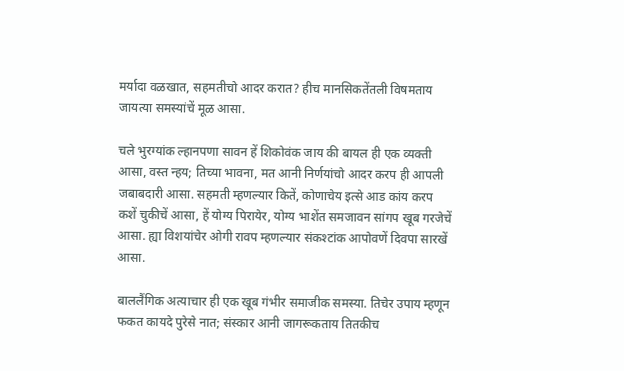मर्यादा वळखात, सहमतीचो आदर करात? हीच मानसिकतेंतली विषमताय जायत्या समस्यांचें मूळ आसा.

चले भुरग्यांक ल्हानपणा सावन हें शिकोवंक जाय की बायल ही एक व्यक्ती आसा, वस्त न्हय; तिच्या भावना, मत आनी निर्णयांचो आदर करप ही आपली जबाबदारी आसा. सहमती म्हणल्यार कितें, कोणाचेय इत्से आड कांय करप कशें चुकीचें आसा, हें योग्य पिरायेर, योग्य भाशेंत समजावन सांगप खूब गरजेचें आसा. ह्या विशयांचेर ओगी रावप म्हणल्यार संकश्टांक आपोवणें दिवपा सारखें आसा.

बाललैंगिक अत्याचार ही एक खूब गंभीर समाजीक समस्या. तिचेर उपाय म्हणून फकत कायदे पुरेसे नात; संस्कार आनी जागरूकताय तितकीच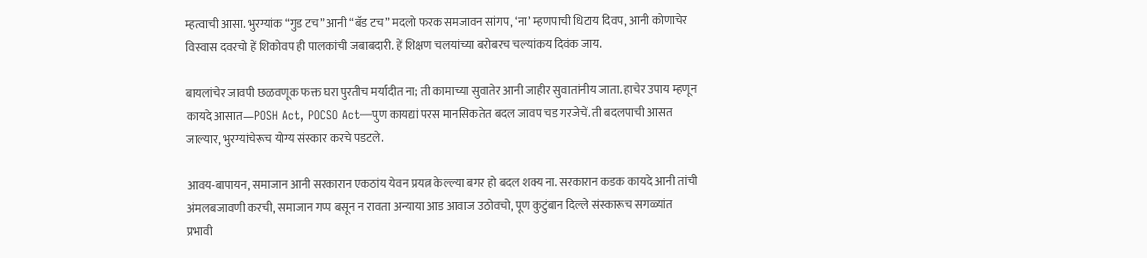म्हत्वाची आसा. भुरग्यांक “गुड टच” आनी “बॅड टच” मदलो फरक समजावन सांगप, ‘ना’ म्हणपाची धिटाय दिवप, आनी कोणाचेर विस्वास दवरचो हें शिकोवप ही पालकांची जबाबदारी. हें शिक्षण चलयांच्या बरोबरच चल्यांकय दिवंक जाय.

बायलांचेर जावपी छळवणूक फक्त घरा पुरतीच मर्यादीत ना; ती कामाच्या सुवातेर आनी जाहीर सुवातांनीय जाता. हाचेर उपाय म्हणून कायदे आसात—POSH Act, POCSO Act—पुण कायद्यां परस मानसिकतेत बदल जावप चड गरजेचें. ती बदलपाची आसत जाल्यार, भुरग्यांचेरूच योग्य संस्कार करचे पडटले.

आवय-बापायन, समाजान आनी सरकारान एकठांय येवन प्रयत्न केल्ल्या बगर हो बदल शक्य ना. सरकारान कडक कायदे आनी तांची अंमलबजावणी करची, समाजान गप्प बसून न रावता अन्याया आड आवाज उठोवचो, पूण कुटुंबान दिल्ले संस्कारूच सगळ्यांत प्रभावी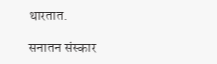थारतात.

सनातन संस्कार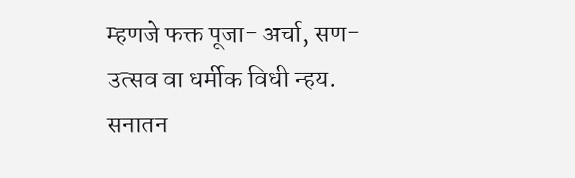म्हणजे फक्त पूजा- अर्चा, सण- उत्सव वा धर्मीक विधी न्हय. सनातन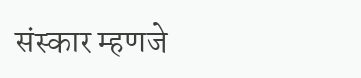संस्कार म्हणजे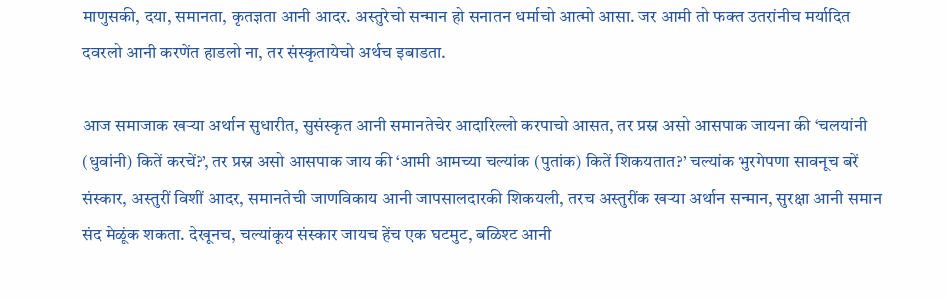माणुसकी, दया, समानता, कृतज्ञता आनी आदर. अस्तुरेचो सन्मान हो सनातन धर्माचो आत्मो आसा. जर आमी तो फक्त उतरांनीच मर्यादित दवरलो आनी करणेंत हाडलो ना, तर संस्कृतायेचो अर्थच इबाडता.

आज समाजाक खऱ्या अर्थान सुधारीत, सुसंस्कृत आनी समानतेचेर आदारिल्लो करपाचो आसत, तर प्रस्न असो आसपाक जायना की ‘चलयांनी (धुवांनी) कितें करचें?’, तर प्रस्न असो आसपाक जाय की ‘आमी आमच्या चल्यांक (पुतांक) कितें शिकयतात?’ चल्यांक भुरगेपणा सावनूच बरें संस्कार, अस्तुरीं विशीं आदर, समानतेची जाणविकाय आनी जापसालदारकी शिकयली, तरच अस्तुरींक खऱ्या अर्थान सन्मान, सुरक्षा आनी समान संद मेळूंक शकता. देखूनच, चल्यांकूय संस्कार जायच हेंच एक घटमुट, बळिश्ट आनी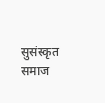सुसंस्कृत समाज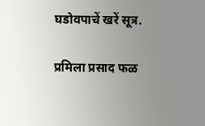घडोवपाचें खरें सूत्र.

प्रमिला प्रसाद फळ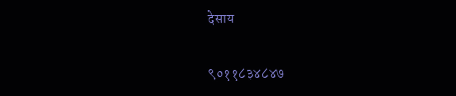देसाय

९०११८३४८४७